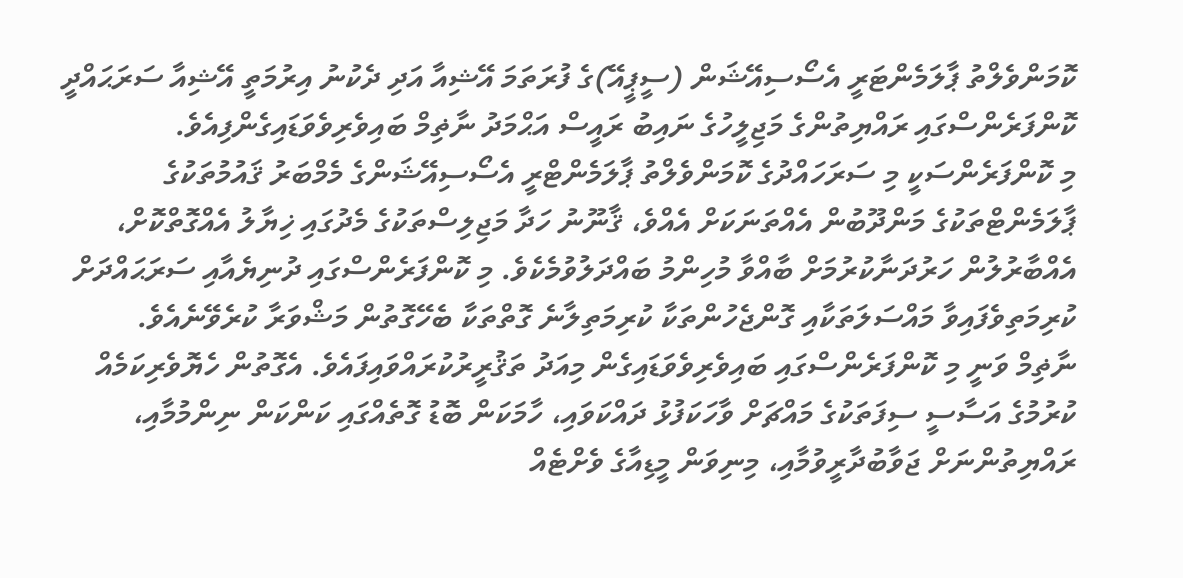ކޮމަންވެލްތު ޕާލަމެންޓަރީ އެސޯސިއޭޝަން (ސީޕީއޭ)ގެ ފުރަތަމަ އޭޝިއާ އަދި ދެކުނު އިރުމަތީ އޭޝިއާ ސަރަޙައްދީ ކޮންފަރެންސްގައި ރައްޔިތުންގެ މަޖިލީހުގެ ނައިބު ރައީސް އަޙްމަދު ނާޡިމް ބައިވެރިވެވަޑައިގެންފިއެވެ.
މި ކޮންފަރެންސަކީ މި ސަރަހައްދުގެ ކޮމަންވެލްތު ޕާލަމެންޓްރީ އެސޯސިއޭޝަންގެ މެމްބަރު ޤައުމުތަކުގެ ޕާލަމެންޓްތަކުގެ މަންދޫބުން އެއްތަނަކަށް އެއްވެ، ޤާނޫނު ހަދާ މަޖިލިސްތަކުގެ މެދުގައި ޚިޔާލު އެއްގޮތްކޮށް، އެއްބާރުލުން ހަރުދަނާކުރުމަށް ބާއްވާ މުހިންމު ބައްދަލުވުމެކެވެ. މި ކޮންފަރެންސްގައި ދުނިޔެއާއި ސަރަޙައްދަށް ކުރިމަތިވެފައިވާ މައްސަލަތަކާއި ގޮންޖެހުންތަކާ ކުރިމަތިލާނެ ގޮތްތަކާ ބެހޭގޮތުން މަޝްވަރާ ކުރެވޭނެއެވެ.
ނާޡިމް ވަނީ މި ކޮންފަރެންސްގައި ބައިވެރިވެވަޑައިގެން މިއަދު ތަޤުރީރުކުރައްވައިފައެވެ. އެގޮތުން ހެޔޮވެރިކަމެއް ކުރުމުގެ އަސާސީ ސިފަތަކުގެ މައްޗަށް ވާހަކަފުޅު ދައްކަވައި، ހާމަކަން ބޮޑު ގޮތެއްގައި ކަންކަން ނިންމުމާއި، ރައްޔިތުންނަށް ޖަވާބުދާރީވުމާއި، މިނިވަން މީޑިއާގެ ވެށްޓެއް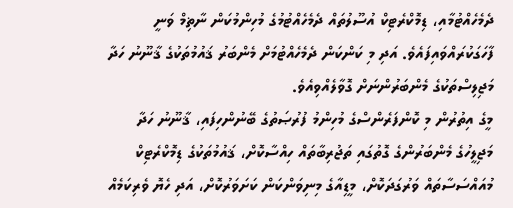ދެމެހެއްޓުމާއި، ޑިމޮކްރެޓިކް އުސޫލުތައް ދެމެހެއްޓުމުގެ މުހިންމުކަން ނާޡިމް ވަނީ ފާހަގަކުރައްވައިފައެވެ. އަދި މި ކަންކަން ދެމެހެއްޓުމަށް މެންބަރު ޤައުމުތަކުގެ ޤާނޫނު ހަދާ މަޖިލިސްތަކުގެ މެންބަރުންނަށް ގޮވާލެއްވިއެވެ.
މީގެ އިތުރުން މި ކޮންފަރެންސްގެ މުހިންމު ފުރުޞަތުގެ ބޭނުންހިފައި، ޤާނޫނު ހަދާ މަޖިލީހުގެ މެންބަރުންގެ ގޮތުގައި ތަޖުރިބާތައް ހިއްސާކޮށް، ޤައުމުތަކުގެ ޑިމޮކްރެޓިކް މުއައްސަސާތައް ވަރުގަދަކޮށް، މީޑިއާގެ މިނިވަންކަން ކަށަވަރުކޮށް، އަދި ހެޔޮ ވެރިކަމެއް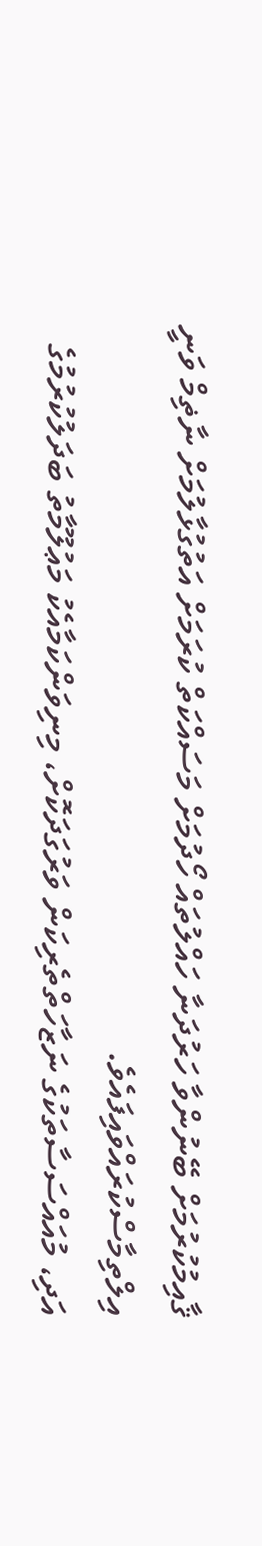ޤާއިމުކުރުމަށް ބޭނުންވާ ހަރުދަނާ ހައްލުތައް ހޯދުމަށް މަސައްކަތް ކުރަމަށް އަތުގުޅާލުމަށް ނާޡިމް ވަނީ އިލްތިމާސްކުރައްވައިފައެވެ.
އަދި، މުއައްސަސާތަކުގެ ނަޒާހަތްތެރިކަން ވަރުގަދަކޮށް، މިނިވަންކަމާއެކު މަޢުލޫމާތު ބަދަލުކުރުމުގެ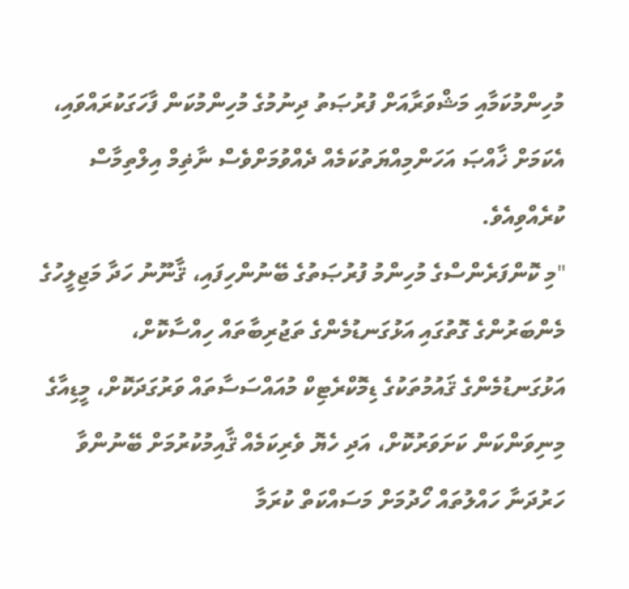މުހިންމުކަމާއި މަޝްވަރާއަށް ފުރުޞަތު ދިނުމުގެ މުހިންމުކަން ފާހަގަކުރައްވައި، އެކަމަށް ޚާއްޞަ އަހަންމިއްޔަތުކަމެއް ދެއްވުމަށްވެސް ނާޡިމް އިލްތިމާސް ކުރެއްވިއެވެ.
"މި ކޮންފަރެންސްގެ މުހިންމު ފުރުޞަތުގެ ބޭނުންހިފައި، ޤާނޫނު ހަދާ މަޖިލީހުގެ މެންބަރުންގެ ގޮތުގައި އަޅުގަނޑުމެންގެ ތަޖުރިބާތައް ހިއްސާކޮށް، އަޅުގަނޑުމެންގެ ޤައުމުތަކުގެ ޑިމޮކްރެޓިކް މުއައްސަސާތައް ވަރުގަދަކޮށް، މީޑިއާގެ މިނިވަންކަން ކަށަވަރުކޮށް، އަދި ހެޔޮ ވެރިކަމެއް ޤާއިމުކުރުމަށް ބޭނުންވާ ހަރުދަނާ ހައްލުތައް ހޯދުމަށް މަސައްކަތް ކުރަމާ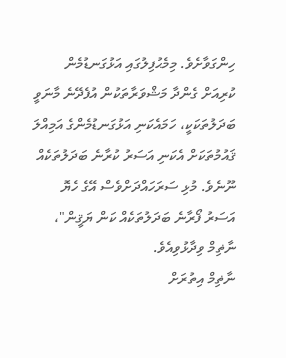ހިންގަވާށެވެ. މިމެޙުފިލުގައި އަޅުގަނޑުމެން ކުރިއަށް ގެންދާ މަޝްވަރާތަކުން އުފެދޭނެ މާނަވީ ބަދަލުތަކަކީ، ހަމައެކަނި އަޅުގަނޑުމެންގެ އަމިއްލަ ޤައުމުތަކަށް އެކަނި އަސަރު ކުރާނެ ބަދަލުތަކެއް ނޫނެވެ. މުޅި ސަރަހައްދަށްވެސް އޭގެ ހެޔޮ އަސަރު ފޯރާނެ ބަދަލުތަކެއް ކަން ޔަޤީން"، ނާޡިމް ވިދާޅުވިއެވެ.
ނާޡިމް އިތުރަށް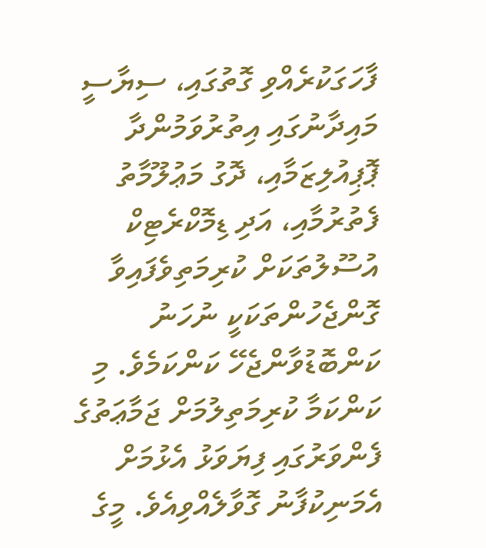ފާހަގަކުރެއްވި ގޮތުގައި، ސިޔާސީ މައިދާނުގައި އިތުރުވަމުންދާ ޕޮޕިއުލިޒަމާއި، ދޮގު މަޢުލޫމާތު ފެތުރުމާއި، އަދި ޑިމޮކްރެޓިކް އުސޫލުތަކަށް ކުރިމަތިވެފައިވާ ގޮންޖެހުންތަކަކީ ނުހަނު ކަންބޮޑުވާންޖެހޭ ކަންކަމެވެ. މި ކަންކަމާ ކުރިމަތިލުމަށް ޖަމާޢަތުގެ ފެންވަރުގައި ފިޔަވަޅު އެޅުމަށް އެމަނިކުފާނު ގޮވާލެއްވިއެވެ. މީގެ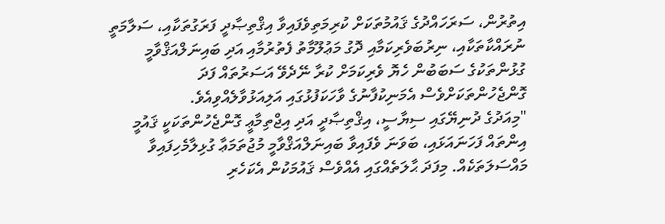އިތުރުން، ސަރަހައްދުގެ ޤައުމުތަކަށް ކުރިމަތިވެފައިވާ އިޤްތިޞާދީ ފަރަގުތަކާއި، ސަލާމަތީ ނުރައްކާތަކާއި، ނިރުބަވެރިކަމާއި ދޮގު މަޢުލޫމާތު ފެތުރުމާއި އަދި ބައިނަލްއަޤްވާމީ ގުޅުންތަކުގެ ސަބަބުން ހެޔޮ ވެރިކަމަށް ކުރާ ނޭދެވޭ އަސަރުތައް ފަދަ ގޮންޖެހުންތަކަށްވެސް އެމަނިކުފާނުގެ ވާހަކަފުޅުގައި އަލިއަޅުވާލެއްވިއެވެ.
"މިއަދުގެ ދުނިޔޭގައި ސިޔާސީ، އިޤްތިޞާދީ އަދި އިޖްތިމާޢީ ގޮންޖެހުންތަކަކީ ޤައުމީ އިންތައް ފަހަނައަޅައި، ބަވަނަ ވެފައިވާ ބައިނަލްއަޤްވާމީ މުޖުތަމަޢާ ގުޅިލާމެހިފައިވާ މައްސަލަތަކެއް. މިފަދަ ޙާލަތެއްގައި އެއްވެސް ޤައުމަކުން އެކަހެރި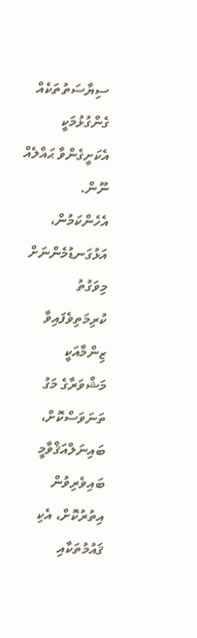ސިޔާސަތުތަކެއް ގެންގުޅުމަކީ އެކަށީގެންވާ ޙައްލެއް ނޫން. އެހެންކަމުން، އަޅުގަނޑުމެންނަށް މިވަގުތު ކުރިމަތިވެފައިވާ ޒިންމާއަކީ މަޝްވަރާގެ މަގު ތަނަވަސްކޮށް، ބައިނަލްއަޤްވާމީ ބައިވެރިވުން އިތުރުކޮށް، އެކި ޤައުމުތަކާއި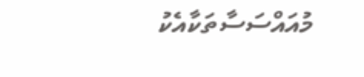މުއައްސަސާތަކާއެކު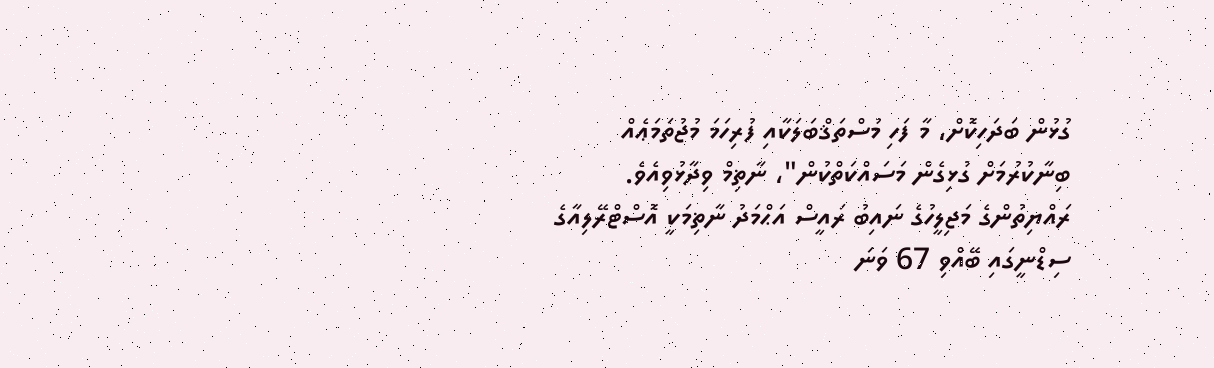ގުޅުން ބަދަހިކޮށް، މާ ފަހި މުސްތަޤްބަލަކާއި ފުރިހަމަ މުޖުތަމަޢެއް ބިނާކުރުމަށް ގުޅިގެން މަސައްކަތްކުން"، ނާޡިމް ވިދާޅުވިއެވެ.
ރައްޔިތުންގެ މަޖިލީހުގެ ނައިބު ރައީސް އަޙްމަދު ނާޡިމަކީ އޮސްޓްރޭލިއާގެ ސިޑްނީގައި ބޭއްވި 67 ވަނަ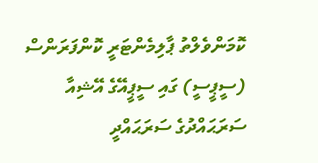ކޮމަންވެލްތު ޕާލިމެންޓަރީ ކޮންފަރަންސް (ސީޕީސީ) ގައި ސީޕީއޭގެ އޭޝިއާ ސަރަޙައްދުގެ ސަރަޙައްދީ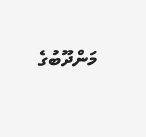މަންދޫބުގެ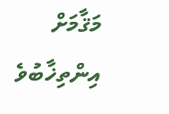މަޤާމަށް އިންތިޚާބުވެ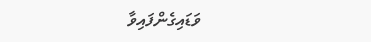ވަޑައިގެންފައިވާ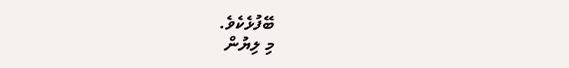ބޭފުޅެކެވެ.
މި ލިޔުން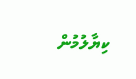ކިޔާލުމުން